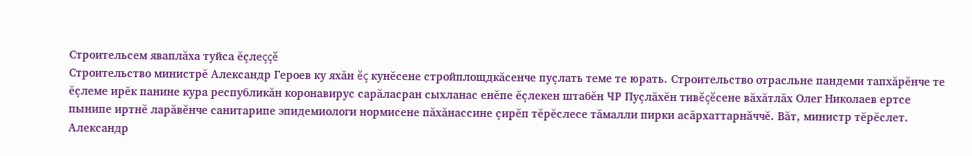Строительсем яваплăха туйса ĕçлеççĕ
Строительство министрĕ Александр Героев ку яхăн ĕç кунĕсене стройплощдкăсенче пуçлать теме те юрать. Строительство отрасльне пандеми тапхăрĕнче те ĕçлеме ирĕк панине кура республикăн коронавирус сарăласран сыхланас енĕпе ĕçлекен штабĕн ЧР Пуçлăхĕн тивĕçĕсене вăхăтлăх Олег Николаев ертсе пынипе иртнĕ ларăвĕнче санитарипе эпидемиологи нормисене пăхăнассине çирĕп тĕрĕслесе тăмалли пирки асăрхаттарнăччĕ. Вăт, министр тĕрĕслет.
Александр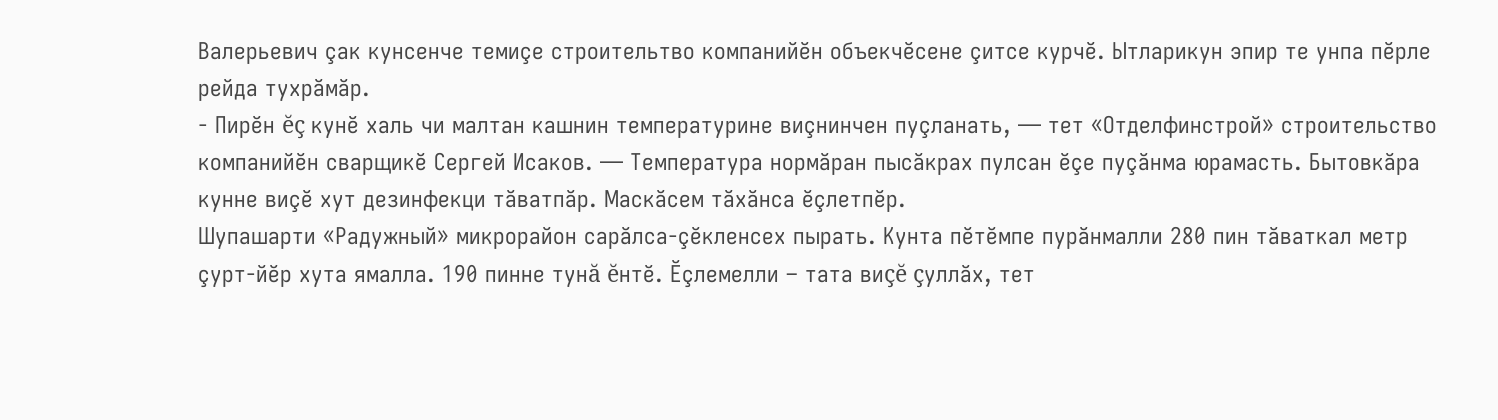Валерьевич çак кунсенче темиçе строительтво компанийĕн объекчĕсене çитсе курчĕ. Ытларикун эпир те унпа пĕрле рейда тухрăмăр.
- Пирĕн ĕç кунĕ халь чи малтан кашнин температурине виçнинчен пуçланать, — тет «Отделфинстрой» строительство компанийĕн сварщикĕ Сергей Исаков. — Температура нормăран пысăкрах пулсан ĕçе пуçăнма юрамасть. Бытовкăра кунне виçĕ хут дезинфекци тăватпăр. Маскăсем тăхăнса ĕçлетпĕр.
Шупашарти «Радужный» микрорайон сарăлса-çĕкленсех пырать. Кунта пĕтĕмпе пурăнмалли 280 пин тăваткал метр çурт-йĕр хута ямалла. 190 пинне тунă ĕнтĕ. Ĕçлемелли – тата виçĕ çуллăх, тет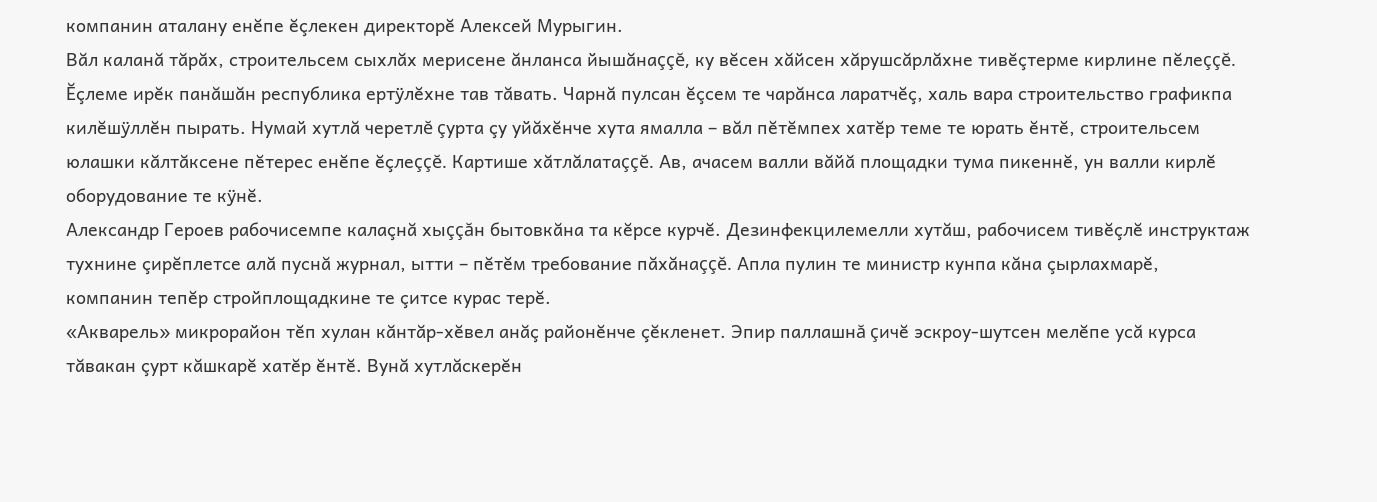компанин аталану енĕпе ĕçлекен директорĕ Алексей Мурыгин.
Вăл каланă тăрăх, строительсем сыхлăх мерисене ăнланса йышăнаççĕ, ку вĕсен хăйсен хăрушсăрлăхне тивĕçтерме кирлине пĕлеççĕ. Ĕçлеме ирĕк панăшăн республика ертÿлĕхне тав тăвать. Чарнă пулсан ĕçсем те чарăнса ларатчĕç, халь вара строительство графикпа килĕшÿллĕн пырать. Нумай хутлă черетлĕ çурта çу уйăхĕнче хута ямалла – вăл пĕтĕмпех хатĕр теме те юрать ĕнтĕ, строительсем юлашки кăлтăксене пĕтерес енĕпе ĕçлеççĕ. Картише хăтлăлатаççĕ. Ав, ачасем валли вăйă площадки тума пикеннĕ, ун валли кирлĕ оборудование те кÿнĕ.
Александр Героев рабочисемпе калаçнă хыççăн бытовкăна та кĕрсе курчĕ. Дезинфекцилемелли хутăш, рабочисем тивĕçлĕ инструктаж тухнине çирĕплетсе алă пуснă журнал, ытти – пĕтĕм требование пăхăнаççĕ. Апла пулин те министр кунпа кăна çырлахмарĕ, компанин тепĕр стройплощадкине те çитсе курас терĕ.
«Акварель» микрорайон тĕп хулан кăнтăр-хĕвел анăç районĕнче çĕкленет. Эпир паллашнă çичĕ эскроу-шутсен мелĕпе усă курса тăвакан çурт кăшкарĕ хатĕр ĕнтĕ. Вунă хутлăскерĕн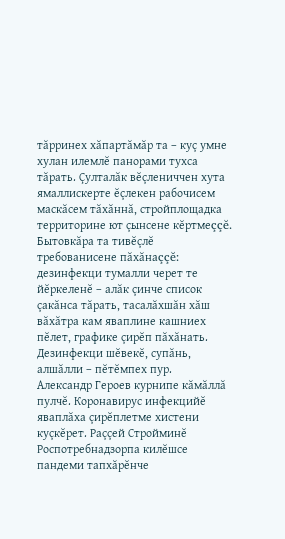тăрринех хăпартăмăр та – куç умне хулан илемлĕ панорами тухса тăрать. Çулталăк вĕçлениччен хута ямаллискерте ĕçлекен рабочисем маскăсем тăхăннă, стройплощадка территорине ют çынсене кĕртмеççĕ. Бытовкăра та тивĕçлĕ требованисене пăхăнаççĕ: дезинфекци тумалли черет те йĕркеленĕ – алăк çинче список çакăнса тăрать, тасалăхшăн хăш вăхăтра кам яваплине кашниех пĕлет, графике çирĕп пăхăнать. Дезинфекци шĕвекĕ, супăнь, алшăлли – пĕтĕмпех пур.
Александр Героев курнипе кăмăллă пулчĕ. Коронавирус инфекцийĕ яваплăха çирĕплетме хистени куçкĕрет. Раççей Стройминĕ Роспотребнадзорпа килĕшсе пандеми тапхăрĕнче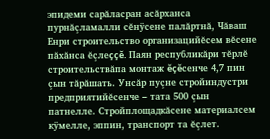эпидеми сарăласран асăрханса пурнăçламалли сĕнÿсене палăртнă, Чăваш Енри строительство организацийĕсем вĕсене пăхăнса ĕçлеççĕ. Паян республикăри тĕрлĕ строительствăпа монтаж ĕçĕсенче 4,7 пин çын тăрăшать. Унсăр пуçне стройиндустри предприятийĕсенче – тата 500 çын патнелле. Стройплощадкăсене материалсем кÿмелле, эппин, транспорт та ĕçлет.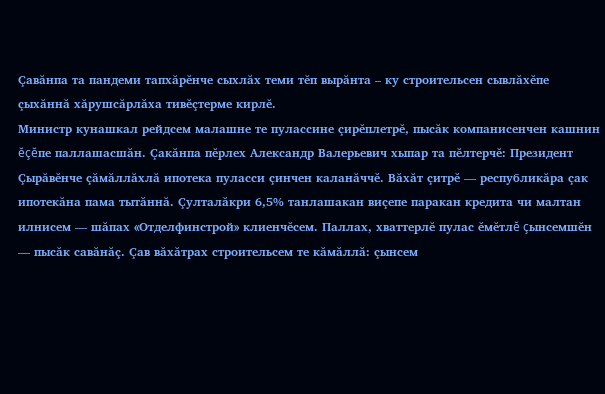Çавăнпа та пандеми тапхăрĕнче сыхлăх теми тĕп вырăнта – ку строительсен сывлăхĕпе çыхăннă хăрушсăрлăха тивĕçтерме кирлĕ.
Министр кунашкал рейдсем малашне те пулассине çирĕплетрĕ, пысăк компанисенчен кашнин ĕçĕпе паллашасшăн. Çакăнпа пĕрлех Александр Валерьевич хыпар та пĕлтерчĕ: Президент Çырăвĕнче çăмăллăхлă ипотека пуласси çинчен каланăччĕ. Вăхăт çитрĕ — республикăра çак ипотекăна пама тытăннă. Çулталăкри 6,5% танлашакан виçепе паракан кредита чи малтан илнисем — шăпах «Отделфинстрой» клиенчĕсем. Паллах, хваттерлĕ пулас ĕмĕтлĕ çынсемшĕн — пысăк савăнăç. Çав вăхăтрах строительсем те кăмăллă: çынсем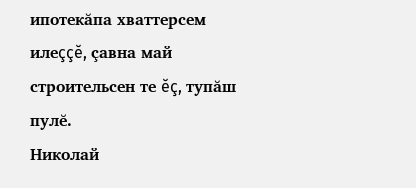ипотекăпа хваттерсем илеççĕ, çавна май строительсен те ĕç, тупăш пулĕ.
Николай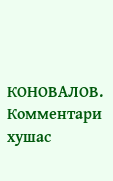КОНОВАЛОВ.
Комментари хушас